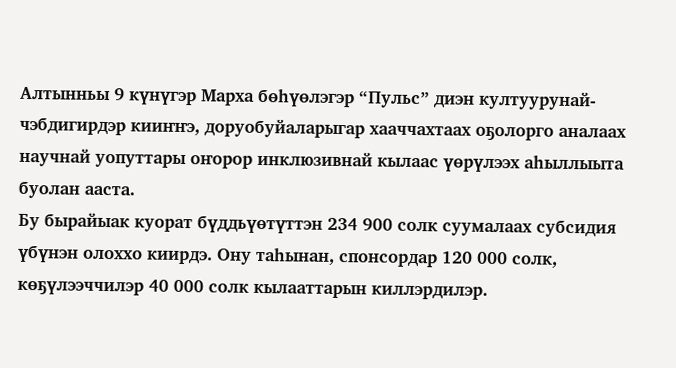Алтынньы 9 күнүгэр Марха бөһүөлэгэр “Пульс” диэн култуурунай-чэбдигирдэр кииҥҥэ, доруобуйаларыгар хааччахтаах оҕолорго аналаах научнай уопуттары оҥорор инклюзивнай кылаас үөрүлээх аһыллыыта буолан ааста.
Бу бырайыак куорат бүддьүөтүттэн 234 900 солк суумалаах субсидия үбүнэн олоххо киирдэ. Ону таһынан, спонсордар 120 000 солк, көҕүлээччилэр 40 000 солк кылааттарын киллэрдилэр.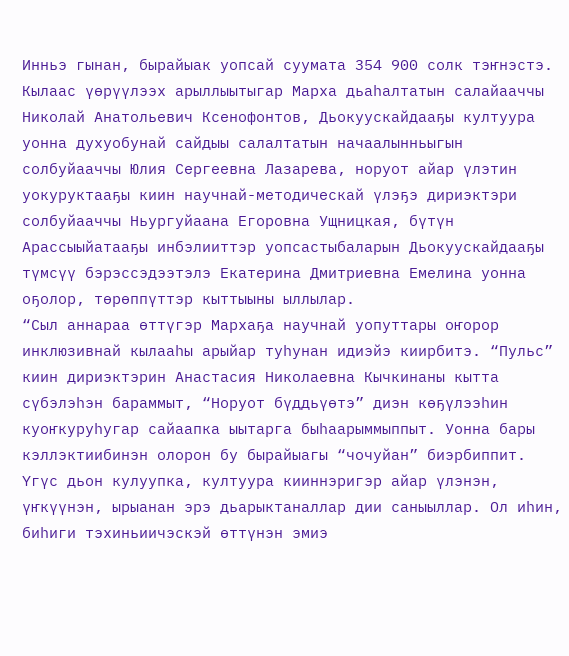Инньэ гынан, бырайыак уопсай суумата 354 900 солк тэҥнэстэ.
Кылаас үөрүүлээх арыллыытыгар Марха дьаһалтатын салайааччы Николай Анатольевич Ксенофонтов, Дьокуускайдааҕы култуура уонна духуобунай сайдыы салалтатын начаалынньыгын солбуйааччы Юлия Сергеевна Лазарева, норуот айар үлэтин уокуруктааҕы киин научнай-методическай үлэҕэ дириэктэри солбуйааччы Ньургуйаана Егоровна Ущницкая, бүтүн Арассыыйатааҕы инбэлииттэр уопсастыбаларын Дьокуускайдааҕы түмсүү бэрэссэдээтэлэ Екатерина Дмитриевна Емелина уонна оҕолор, төрөппүттэр кыттыыны ыллылар.
“Сыл аннараа өттүгэр Мархаҕа научнай уопуттары оҥорор инклюзивнай кылааһы арыйар туһунан идиэйэ киирбитэ. “Пульс” киин дириэктэрин Анастасия Николаевна Кычкинаны кытта сүбэлэһэн бараммыт, “Норуот бүддьүөтэ” диэн көҕүлээһин куоҥкуруһугар сайаапка ыытарга быһаарыммыппыт. Уонна бары кэллэктиибинэн олорон бу бырайыагы “чочуйан” биэрбиппит. Үгүс дьон кулуупка, култуура кииннэригэр айар үлэнэн, үҥкүүнэн, ырыанан эрэ дьарыктаналлар дии саныыллар. Ол иһин, биһиги тэхиньиичэскэй өттүнэн эмиэ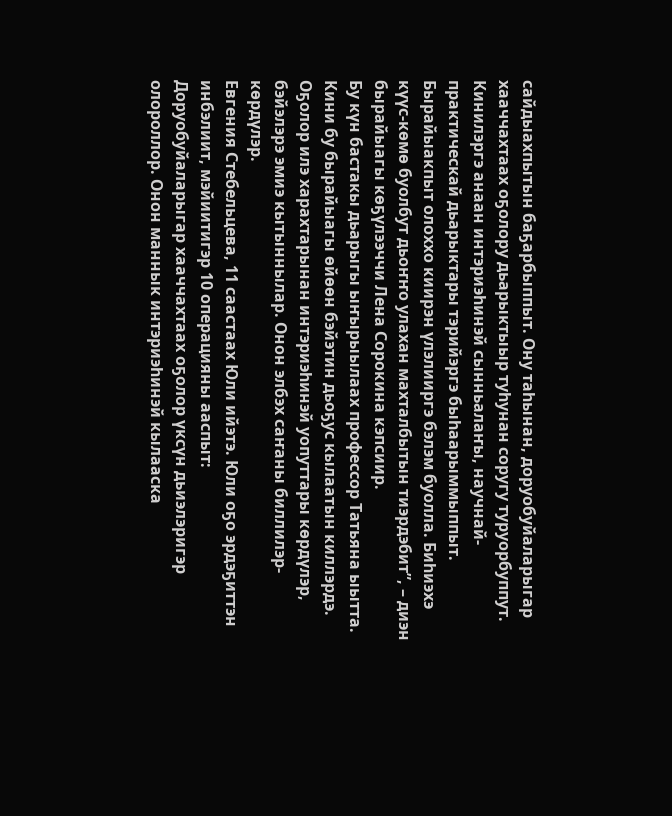сайдыахпытын баҕарбыппыт. Ону таһынан, доруобуйаларыгар хааччахтаах оҕолору дьарыктыыр туһунан соругу туруорбуппут. Кинилэргэ анаан интэриэһинэй сынньалаҥы, научнай-практическай дьарыктары тэрийэргэ быһаарыммыппыт. Бырайыакпыт олоххо киирэн үлэлииргэ бэлэм буолла. Биһиэхэ күүс-көмө буолбут дьоҥҥо улахан махталбытын тиэрдэбит”, – диэн бырайыагы көҕүлээччи Лена Сорокина кэпсиир.
Бу күн бастакы дьарыгы ыҥырыылаах профессор Татьяна ыытта. Кини бу бырайыагы өйөөн бэйэтин дьоҕус кылаатын киллэрдэ. Оҕолор илэ харахтарынан интэриэһинэй уопуттары көрдүлэр, бэйэлэрэ эмиэ кытыннылар. Онон элбэх саҥаны биллилэр-көрдүлэр.
Евгения Стебельцева, 11 саастаах Юли ийэтэ. Юли оҕо эрдэҕиттэн инбэлиит, мэйиитигэр 10 операцияны ааспыт:
Доруобуйаларыгар хааччахтаах оҕолор үксүн дьиэлэригэр олороллор. Онон маннык интэриэһинэй кылааска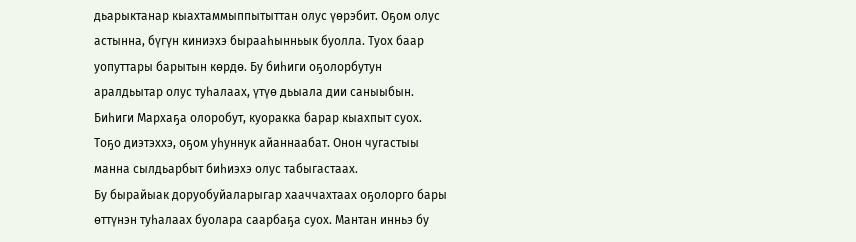дьарыктанар кыахтаммыппытыттан олус үөрэбит. Оҕом олус астынна, бүгүн киниэхэ бырааһынньык буолла. Туох баар уопуттары барытын көрдө. Бу биһиги оҕолорбутун аралдьытар олус туһалаах, үтүө дьыала дии саныыбын. Биһиги Мархаҕа олоробут, куоракка барар кыахпыт суох. Тоҕо диэтэххэ, оҕом уһуннук айаннаабат. Онон чугастыы манна сылдьарбыт биһиэхэ олус табыгастаах.
Бу бырайыак доруобуйаларыгар хааччахтаах оҕолорго бары өттүнэн туһалаах буолара саарбаҕа суох. Мантан инньэ бу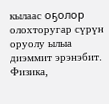кылаас оҕолор олохторугар сүрүн оруолу ылыа диэммит эрэнэбит. Физика,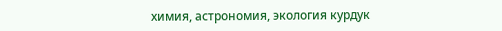химия, астрономия, экология курдук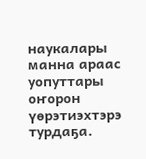наукалары манна араас уопуттары оҥорон үөрэтиэхтэрэ турдаҕа.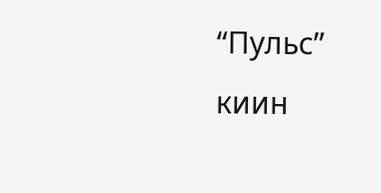“Пульс” киин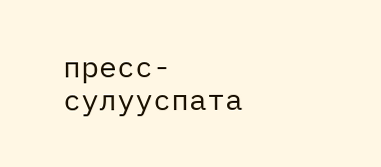пресс-сулууспата